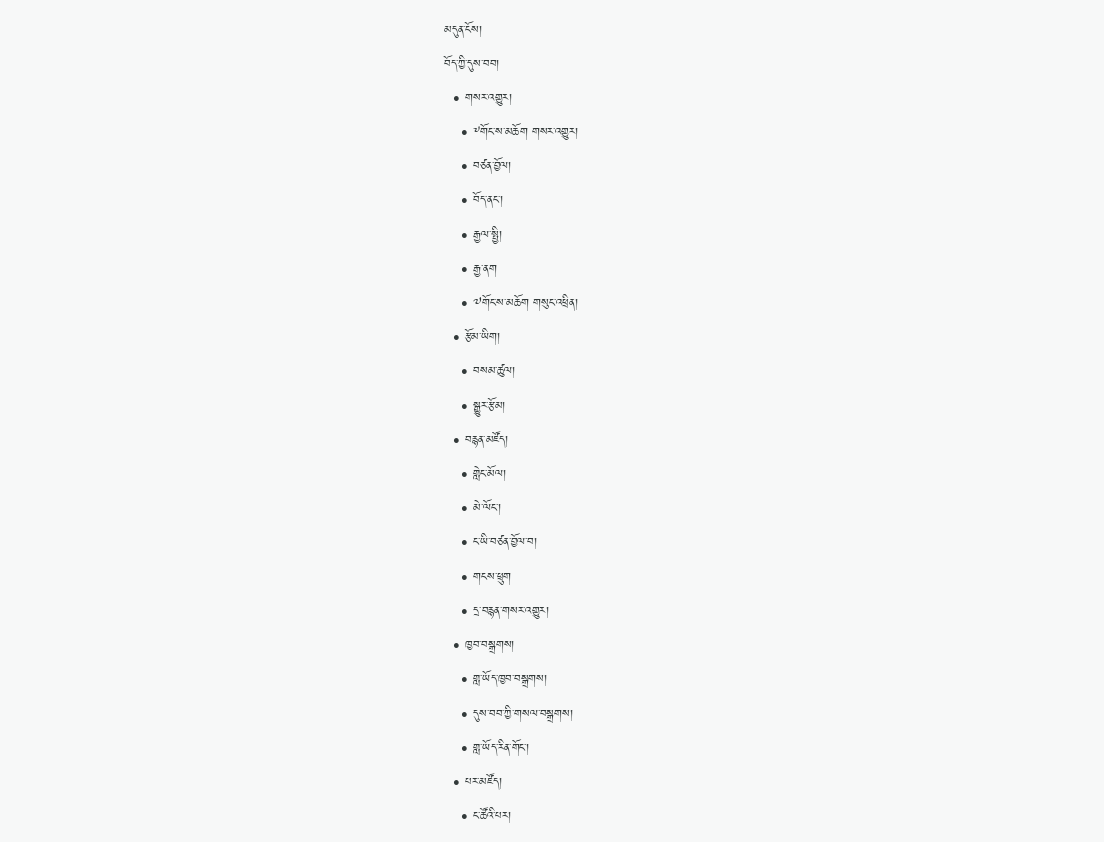མདུན་ངོས།
བོད་ཀྱི་དུས་བབ།
  • གསར་འགྱུར།
    • ༸གོང་ས་མཆོག གསར་འགྱུར།
    • བཙན་བྱོལ།
    • བོད་ནང་།
    • རྒྱལ་སྤྱི།
    • རྒྱ་ནག
    • ༧གོང་ས་མཆོག གསུང་འཕྲིན།
  • རྩོམ་ཡིག།
    • བསམ་ཚུལ།
    • སྒྱུར་རྩོམ།
  • བརྙན་མཛོད།
    • གླེང་མོལ།
    • མེ་ལོང་།
    • ང་ཡི་བཙན་བྱོལ་བ།
    • གངས་ཕྲུག
    • དྲ་བརྙན་གསར་འགྱུར།
  • ཁྱབ་བསྒྲགས།
    • གླ་ཡོད་ཁྱབ་བསྒྲགས།
    • དུས་བབ་ཀྱི་གསལ་བསྒྲགས།
    • གླ་ཡོད་རིན་གོང་།
  • པར་མཛོད།
    • ང་ཚོའི་པར།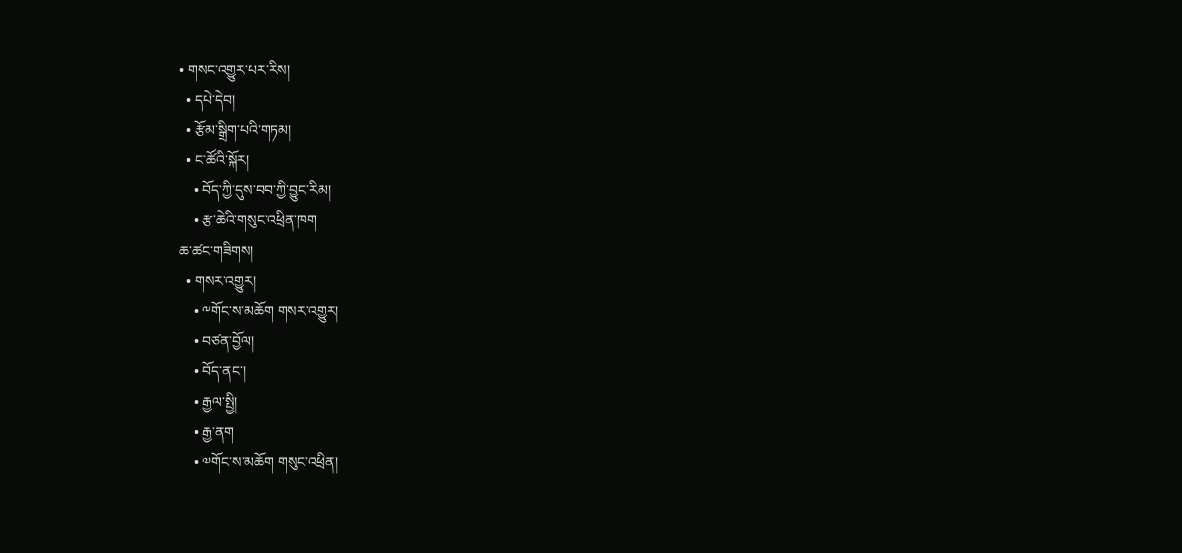• གསང་འགྱུར་པར་རིས།
  • དཔེ་དེབ།
  • རྩོམ་སྒྲིག་པའི་གཏམ།
  • ང་ཚོའི་སྐོར།
    • བོད་ཀྱི་དུས་བབ་ཀྱི་བྱུང་རིམ།
    • རྩ་ཆེའི་གསུང་འཕྲིན་ཁག
ཆ་ཚང་གཟིགས།
  • གསར་འགྱུར།
    • ༸གོང་ས་མཆོག གསར་འགྱུར།
    • བཙན་བྱོལ།
    • བོད་ནང་།
    • རྒྱལ་སྤྱི།
    • རྒྱ་ནག
    • ༧གོང་ས་མཆོག གསུང་འཕྲིན།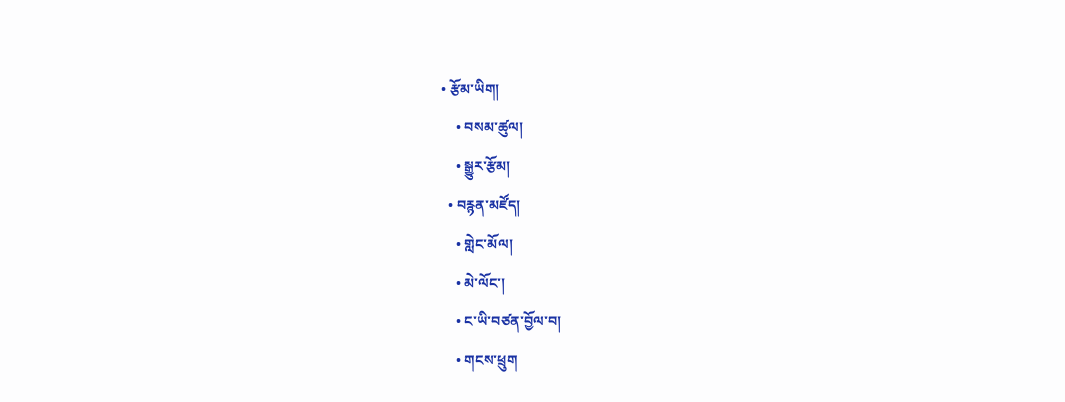• རྩོམ་ཡིག།
    • བསམ་ཚུལ།
    • སྒྱུར་རྩོམ།
  • བརྙན་མཛོད།
    • གླེང་མོལ།
    • མེ་ལོང་།
    • ང་ཡི་བཙན་བྱོལ་བ།
    • གངས་ཕྲུག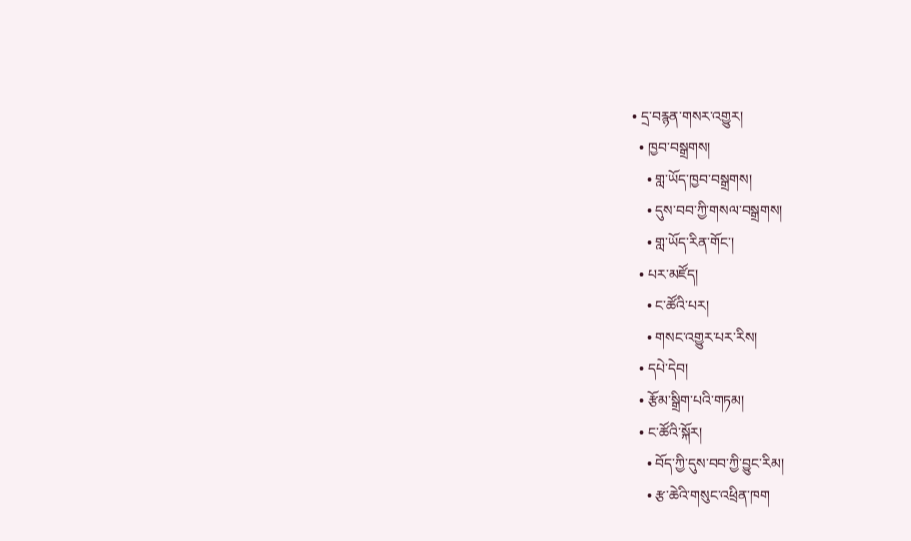• དྲ་བརྙན་གསར་འགྱུར།
  • ཁྱབ་བསྒྲགས།
    • གླ་ཡོད་ཁྱབ་བསྒྲགས།
    • དུས་བབ་ཀྱི་གསལ་བསྒྲགས།
    • གླ་ཡོད་རིན་གོང་།
  • པར་མཛོད།
    • ང་ཚོའི་པར།
    • གསང་འགྱུར་པར་རིས།
  • དཔེ་དེབ།
  • རྩོམ་སྒྲིག་པའི་གཏམ།
  • ང་ཚོའི་སྐོར།
    • བོད་ཀྱི་དུས་བབ་ཀྱི་བྱུང་རིམ།
    • རྩ་ཆེའི་གསུང་འཕྲིན་ཁག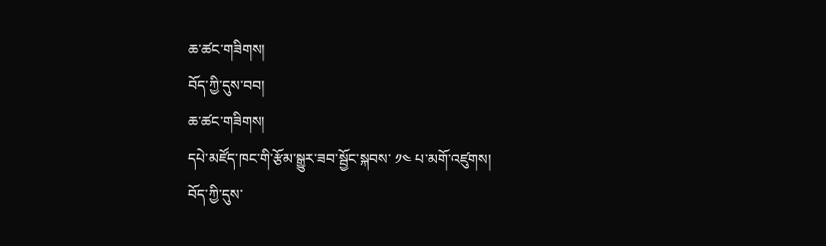ཆ་ཚང་གཟིགས།
བོད་ཀྱི་དུས་བབ།
ཆ་ཚང་གཟིགས།
དཔེ་མཛོད་ཁང་གི་རྩོམ་སྒྱུར་ཟབ་སྦྱོང་སྐབས་ ༡༤ པ་མགོ་འཛུགས།
བོད་ཀྱི་དུས་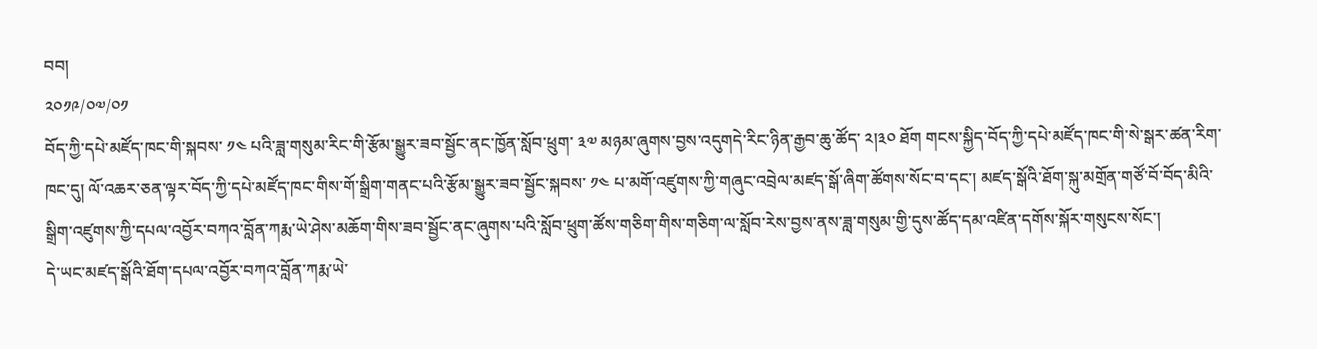བབ།
༢༠༡༩/༠༧/༠༡
བོད་ཀྱི་དཔེ་མཛོད་ཁང་གི་སྐབས་ ༡༤ པའི་ཟླ་གསུམ་རིང་གི་རྩོམ་སྒྱུར་ཟབ་སྦྱོང་ནང་ཁྱོན་སློབ་ཕྲུག་ ༣༧ མཉམ་ཞུགས་བྱས་འདུགདེ་རིང་ཉིན་རྒྱབ་ཆུ་ཚོད་ ༢།༣༠ ཐོག གངས་སྐྱིད་བོད་ཀྱི་དཔེ་མཛོད་ཁང་གི་སེ་སྒར་ཚན་རིག་ཁང་དུ། ལོ་འཆར་ཅན་ལྟར་བོད་ཀྱི་དཔེ་མཛོད་ཁང་གིས་གོ་སྒྲིག་གནང་པའི་རྩོམ་སྒྱུར་ཟབ་སྦྱོང་སྐབས་ ༡༤ པ་མགོ་འཛུགས་ཀྱི་གཞུང་འབྲེལ་མཛད་སྒོ་ཞིག་ཚོགས་སོང་བ་དང་། མཛད་སྒོའི་ཐོག་སྐུ་མགྲོན་གཙོ་བོ་བོད་མིའི་སྒྲིག་འཛུགས་ཀྱི་དཔལ་འབྱོར་བཀའ་བློན་ཀརྨ་ཡེ་ཤེས་མཆོག་གིས་ཟབ་སྦྱོང་ནང་ཞུགས་པའི་སློབ་ཕྲུག་ཚོས་གཅིག་གིས་གཅིག་ལ་སློབ་རེས་བྱས་ནས་ཟླ་གསུམ་གྱི་དུས་ཚོད་དམ་འཛིན་དགོས་སྐོར་གསུངས་སོང་།
དེ་ཡང་མཛད་སྒོའི་ཐོག་དཔལ་འབྱོར་བཀའ་བློན་ཀརྨ་ཡེ་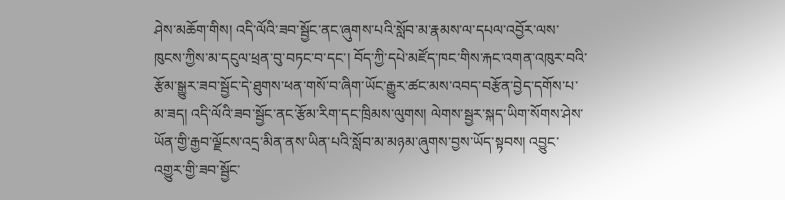ཤེས་མཆོག་གིས། འདི་ལོའི་ཟབ་སྦྱོང་ནང་ཞུགས་པའི་སློབ་མ་རྣམས་ལ་དཔལ་འབྱོར་ལས་ཁུངས་ཀྱིས་མ་དངུལ་ཕྲན་བུ་བཏང་བ་དང་། བོད་ཀྱི་དཔེ་མཛོད་ཁང་གིས་རྐང་འགན་འཁུར་བའི་རྩོམ་སྒྱུར་ཟབ་སྦྱོང་དེ་ཐུགས་ཕན་གསོ་བ་ཞིག་ཡོང་རྒྱུར་ཚང་མས་འབད་བརྩོན་བྱེད་དགོས་པ་མ་ཟད། འདི་ལོའི་ཟབ་སྦྱོང་ནང་རྩོམ་རིག་དང་ཁྲིམས་ལུགས། ལེགས་སྦྱར་སྐད་ཡིག་སོགས་ཤེས་ཡོན་གྱི་རྒྱབ་ལྗོངས་འདྲ་མིན་ནས་ཡིན་པའི་སློབ་མ་མཉམ་ཞུགས་བྱས་ཡོད་སྟབས། འབྱུང་འགྱུར་གྱི་ཟབ་སྦྱོང་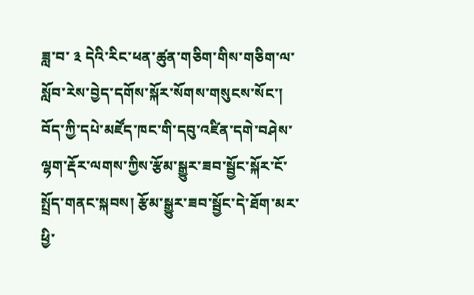ཟླ་བ་ ༣ དེའི་རིང་ཕན་ཚུན་གཅིག་གིས་གཅིག་ལ་སློབ་རེས་བྱེད་དགོས་སྐོར་སོགས་གསུངས་སོང་།
བོད་ཀྱི་དཔེ་མཛོད་ཁང་གི་དབུ་འཛིན་དགེ་བཤེས་ལྷག་རྡོར་ལགས་ཀྱིས་རྩོམ་སྒྱུར་ཟབ་སྦྱོང་སྐོར་ངོ་སྤྲོད་གནང་སྐབས། རྩོམ་སྒྱུར་ཟབ་སྦྱོང་དེ་ཐོག་མར་ཕྱི་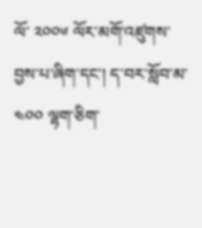ལོ་ ༢༠༠༦ ལོར་མགོ་འཛུགས་བྱས་པ་ཞིག་དང་། ད་བར་སློབ་མ་ ༤༠༠ ལྷག་ཅིག་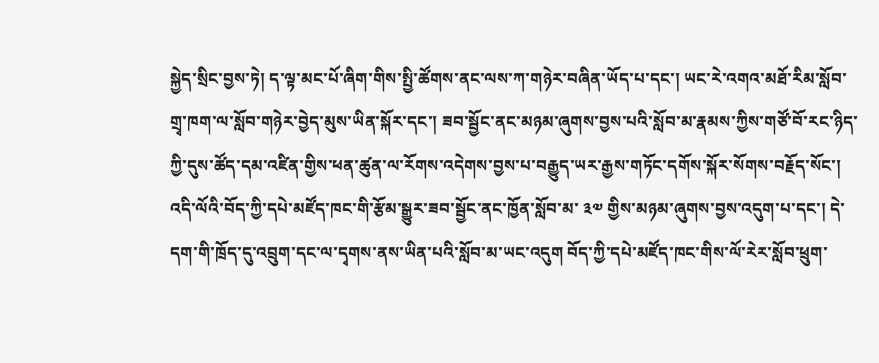སྐྱེད་སྲིང་བྱས་ཏེ། ད་ལྟ་མང་པོ་ཞིག་གིས་སྤྱི་ཚོགས་ནང་ལས་ཀ་གཉེར་བཞིན་ཡོད་པ་དང་། ཡང་རེ་འགའ་མཐོ་རིམ་སློབ་གྲྭ་ཁག་ལ་སློབ་གཉེར་བྱེད་མུས་ཡིན་སྐོར་དང་། ཟབ་སྦྱོང་ནང་མཉམ་ཞུགས་བྱས་པའི་སློབ་མ་རྣམས་ཀྱིས་གཙོ་བོ་རང་ཉིད་ཀྱི་དུས་ཚོད་དམ་འཛིན་གྱིས་ཕན་ཚུན་ལ་རོགས་འདེགས་བྱས་པ་བརྒྱུད་ཡར་རྒྱས་གཏོང་དགོས་སྐོར་སོགས་བརྗོད་སོང་།
འདི་ལོའི་བོད་ཀྱི་དཔེ་མཛོད་ཁང་གི་རྩོམ་སྒྱུར་ཟབ་སྦྱོང་ནང་ཁྱོན་སློབ་མ་ ༣༧ གྱིས་མཉམ་ཞུགས་བྱས་འདུག་པ་དང་། དེ་དག་གི་ཁྲོད་དུ་འབྲུག་དང་ལ་དྭགས་ནས་ཡིན་པའི་སློབ་མ་ཡང་འདུག བོད་ཀྱི་དཔེ་མཛོད་ཁང་གིས་ལོ་རེར་སློབ་ཕྲུག་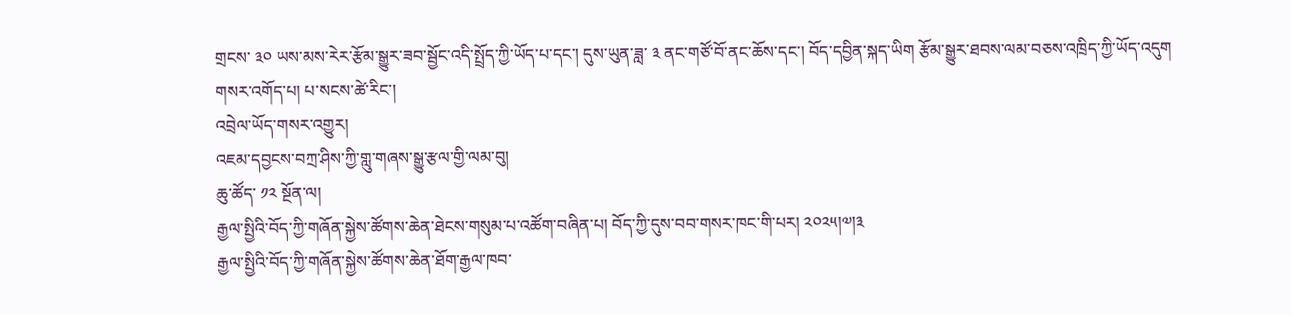གྲངས་ ༣༠ ཡས་མས་རེར་རྩོམ་སྒྱུར་ཟབ་སྦྱོང་འདི་སྤྲོད་ཀྱི་ཡོད་པ་དང་། དུས་ཡུན་ཟླ་ ༣ ནང་གཙོ་བོ་ནང་ཆོས་དང་། བོད་དབྱིན་སྐད་ཡིག རྩོམ་སྒྱུར་ཐབས་ལམ་བཅས་འཁྲིད་ཀྱི་ཡོད་འདུག
གསར་འགོད་པ། པ་སངས་ཚེ་རིང་།
འབྲེལ་ཡོད་གསར་འགྱུར།
འཇམ་དབྱངས་བཀྲ་ཤིས་ཀྱི་གླུ་གཞས་སྒྱུ་རྩལ་གྱི་ལམ་བུ།
ཆུ་ཚོད་ ༡༢ སྔོན་ལ།
རྒྱལ་སྤྱིའི་བོད་ཀྱི་གཞོན་སྐྱེས་ཚོགས་ཆེན་ཐེངས་གསུམ་པ་འཚོག་བཞིན་པ། བོད་ཀྱི་དུས་བབ་གསར་ཁང་གི་པར། ༢༠༢༥།༧།༣
རྒྱལ་སྤྱིའི་བོད་ཀྱི་གཞོན་སྐྱེས་ཚོགས་ཆེན་ཐོག་རྒྱལ་ཁབ་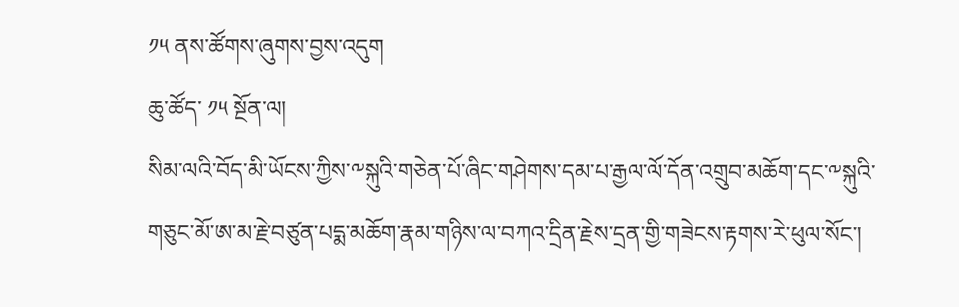༡༥ ནས་ཚོགས་ཞུགས་བྱས་འདུག
ཆུ་ཚོད་ ༡༥ སྔོན་ལ།
སིམ་ལའི་བོད་མི་ཡོངས་ཀྱིས་༸སྐུའི་གཅེན་པོ་ཞིང་གཤེགས་དམ་པ་རྒྱལ་ལོ་དོན་འགྲུབ་མཆོག་དང་༸སྐུའི་གཅུང་མོ་ཨ་མ་རྗེ་བཙུན་པདྨ་མཆོག་རྣམ་གཉིས་ལ་བཀའ་དྲིན་རྗེས་དྲན་གྱི་གཟེངས་རྟགས་རེ་ཕུལ་སོང་།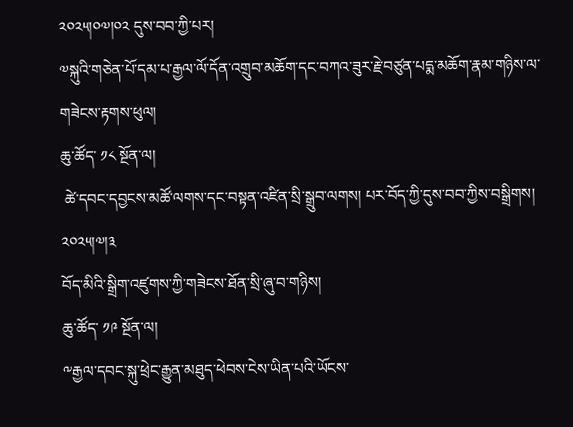༢༠༢༥།༠༧།༠༢ དུས་བབ་ཀྱི་པར།
༧སྐུའི་གཅེན་པོ་དམ་པ་རྒྱལ་ལོ་དོན་འགྲུབ་མཆོག་དང་བཀའ་ཟུར་རྗེ་བཙུན་པདྨ་མཆོག་རྣམ་གཉིས་ལ་གཟེངས་རྟགས་ཕུལ།
ཆུ་ཚོད་ ༡༨ སྔོན་ལ།
 ཚེ་དབང་དབྱངས་མཚོ་ལགས་དང་བསྟན་འཛིན་སྲི་སྒྲུབ་ལགས། པར་བོད་ཀྱི་དུས་བབ་ཀྱིས་བསྒྲིགས། ༢༠༢༥།༧།༣
བོད་མིའི་སྒྲིག་འཛུགས་ཀྱི་གཟེངས་ཐོན་སྲི་ཞུ་བ་གཉིས།
ཆུ་ཚོད་ ༡༩ སྔོན་ལ།
༸རྒྱལ་དབང་སྐུ་ཕྲེང་རྒྱུན་མཐུད་ཕེབས་ངེས་ཡིན་པའི་ཡོངས་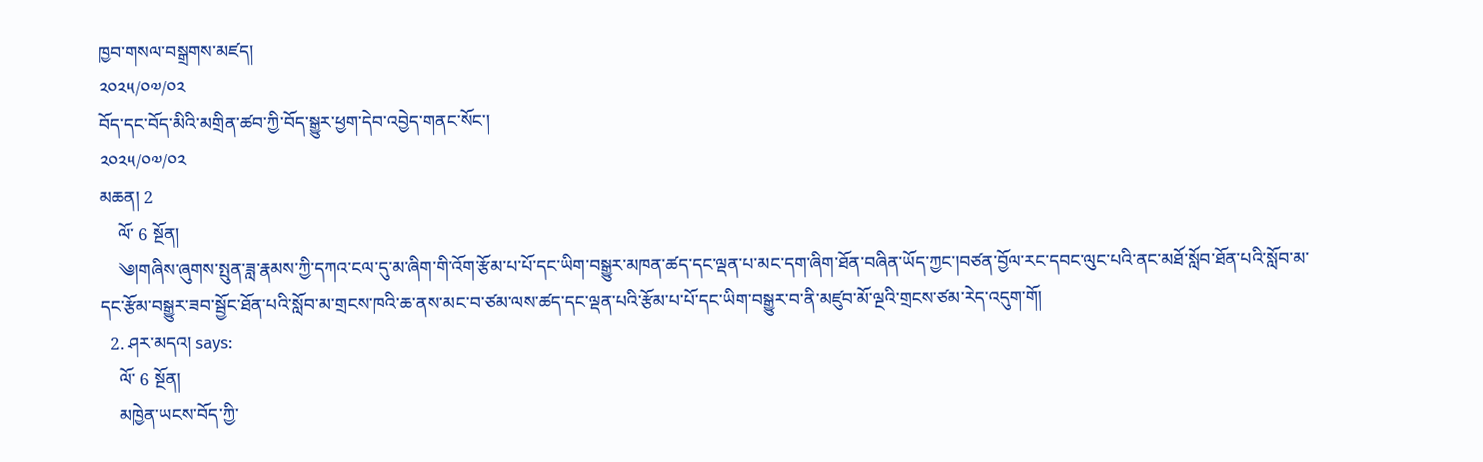ཁྱབ་གསལ་བསྒྲགས་མཛད།
༢༠༢༥/༠༧/༠༢
བོད་དང་བོད་མིའི་མགྲིན་ཚབ་ཀྱི་བོད་སྒྱུར་ཕྱག་དེབ་འབྱེད་གནང་སོང་།
༢༠༢༥/༠༧/༠༢
མཆན། 2
    ལོ་ 6 སྔོན།
    ༄།གཞིས་ཞུགས་སྤུན་ཟླ་རྣམས་ཀྱི་དཀའ་ངལ་དུ་མ་ཞིག་གི་འོག་རྩོམ་པ་པོ་དང་ཡིག་བསྒྱུར་མཁན་ཚད་དང་ལྡན་པ་མང་དག་ཞིག་ཐོན་བཞིན་ཡོད་ཀྱང་།བཙན་བྱོལ་རང་དབང་ལུང་པའི་ནང་མཐོ་སློབ་ཐོན་པའི་སློབ་མ་དང་རྩོམ་བསྒྱུར་ཟབ་སྦྱོང་ཐོན་པའི་སློབ་མ་གྲངས་ཁའི་ཆ་ནས་མང་བ་ཙམ་ལས་ཚད་དང་ལྡན་པའི་རྩོམ་པ་པོ་དང་ཡིག་བསྒྱུར་བ་ནི་མཛུབ་མོ་ལྔའི་གྲངས་ཙམ་རེད་འདུག་གོ།
  2. ཤར་མདའ། says:
    ལོ་ 6 སྔོན།
    མཁྱེན་ཡངས་བོད་ཀྱི་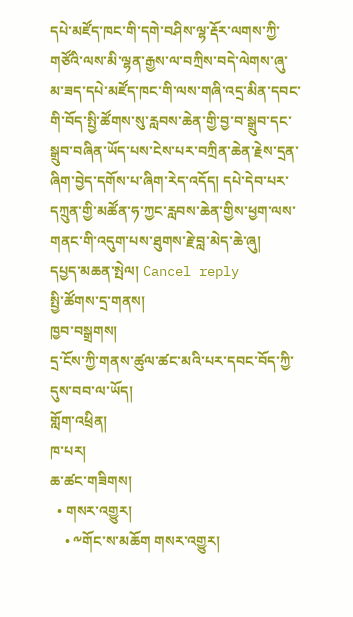དཔེ་མཛོད་ཁང་གི་དགེ་བཤིས་ལྷ་རྡོར་ལགས་ཀྱི་གཙོའི་ལས་མི་ལྷན་རྒྱས་ལ་བཀྲིས་བདེ་ལེགས་ཞུ་མ་ཟད་དཔེ་མཛོད་ཁང་གི་ལས་གཞི་འདྲ་མིན་དབང་གི་བོད་སྤྱི་ཚོགས་སུ་རླབས་ཆེན་གྱི་བྱ་བ་སྒྲུབ་དང་སྒྲུབ་བཞིན་ཡོད་པས་ངེས་པར་བཀྲིན་ཆེན་རྗེས་དྲན་ཞིག་བྱེད་དགོས་པ་ཞིག་རེད་འདོད། དཔེ་དེབ་པར་དཀྲུན་གྱི་མཚོན་ཧ་ཀྱང་རླབས་ཆེན་གྱིས་ཕྱག་ལས་གནང་གི་འདུག་པས་ཐུགས་རྗེ་བླ་མེད་ཆེ་ཞུ།
དཔྱད་མཆན་སྤེལ། Cancel reply
སྤྱི་ཚོགས་དྲ་གནས།
ཁྱབ་བསྒྲགས།
དྲ་ངོས་ཀྱི་གནས་ཚུལ་ཚང་མའི་པར་དབང་བོད་ཀྱི་དུས་བབ་ལ་ཡོད།
གློག་འཕྲིན།
ཁ་པར།
ཆ་ཚང་གཟིགས།
  • གསར་འགྱུར།
    • ༸གོང་ས་མཆོག གསར་འགྱུར།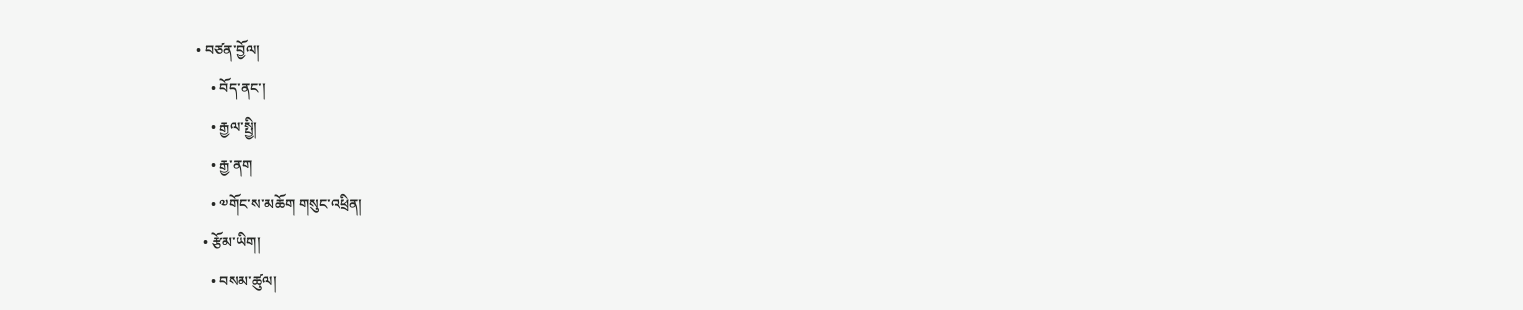• བཙན་བྱོལ།
    • བོད་ནང་།
    • རྒྱལ་སྤྱི།
    • རྒྱ་ནག
    • ༧གོང་ས་མཆོག གསུང་འཕྲིན།
  • རྩོམ་ཡིག།
    • བསམ་ཚུལ།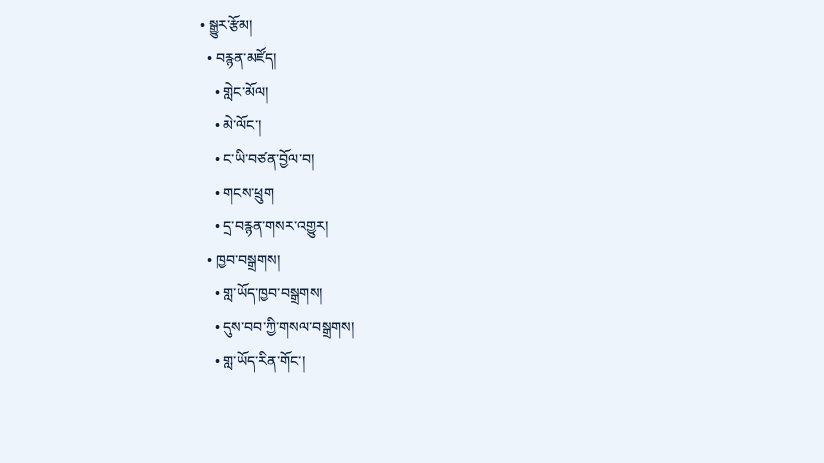• སྒྱུར་རྩོམ།
  • བརྙན་མཛོད།
    • གླེང་མོལ།
    • མེ་ལོང་།
    • ང་ཡི་བཙན་བྱོལ་བ།
    • གངས་ཕྲུག
    • དྲ་བརྙན་གསར་འགྱུར།
  • ཁྱབ་བསྒྲགས།
    • གླ་ཡོད་ཁྱབ་བསྒྲགས།
    • དུས་བབ་ཀྱི་གསལ་བསྒྲགས།
    • གླ་ཡོད་རིན་གོང་།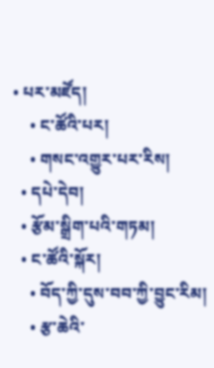• པར་མཛོད།
    • ང་ཚོའི་པར།
    • གསང་འགྱུར་པར་རིས།
  • དཔེ་དེབ།
  • རྩོམ་སྒྲིག་པའི་གཏམ།
  • ང་ཚོའི་སྐོར།
    • བོད་ཀྱི་དུས་བབ་ཀྱི་བྱུང་རིམ།
    • རྩ་ཆེའི་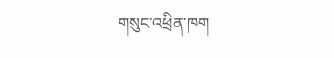གསུང་འཕྲིན་ཁག